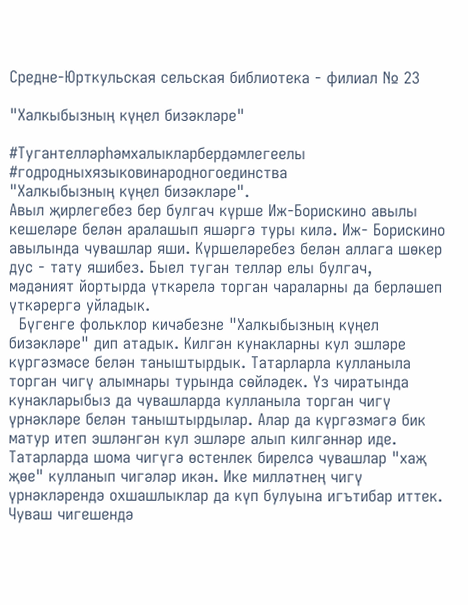Средне-Юрткульская сельская библиотека - филиал № 23

"Халкыбызның күңел бизәкләре"

#Тугантелләрһәмхалыкларбердәмлегеелы
#годродныхязыковинародногоединства
"Халкыбызның күңел бизәкләре".
Авыл җирлегебез бер булгач күрше Иж-Борискино авылы кешеләре белән аралашып яшәргә туры килә. Иж- Борискино авылында чувашлар яши. Күршеләребез белән аллага шөкер дус - тату яшибез. Быел туган телләр елы булгач,  мәдәният йортырда үткәрелә торган чараларны да берләшеп үткәрергә уйладык.
  Бүгенге фольклор кичәбезне "Халкыбызның күңел бизәкләре" дип атадык. Килгән кунакларны кул эшләре күргәзмәсе белән таныштырдык. Татарларла кулланыла торган чигү алымнары турында сөйләдек. Үз чиратында кунакларыбыз да чувашларда кулланыла торган чигү үрнәкләре белән таныштырдылар. Алар да күргәзмәгә бик матур итеп эшләнгән кул эшләре алып килгәннәр иде. Татарларда шома чигүгә өстенлек бирелсә чувашлар "хаҗ җөе" кулланып чигәләр икән. Ике милләтнең чигү үрнәкләрендә охшашлыклар да күп булуына игътибар иттек.
Чуваш чигешендә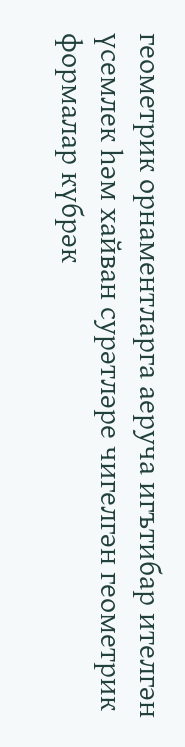геометрик орнаментларга аеруча игътибар ителгән үсемлек һәм хайван сурәтләре чигелгән геометрик формалар күбрәк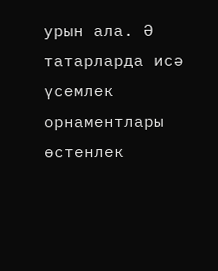урын ала. Ә татарларда исә үсемлек орнаментлары өстенлек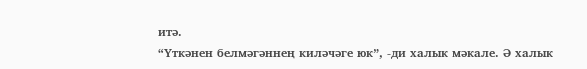итә.
“Үткәнен белмәгәннең киләчәге юк”, -ди халык мәкале. Ә халык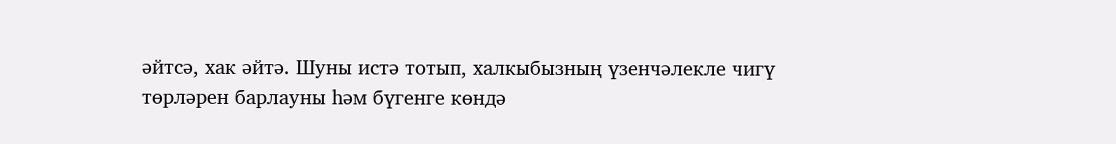әйтсә, хак әйтә. Шуны истә тотып, халкыбызның үзенчәлекле чигү төрләрен барлауны һәм бүгенге көндә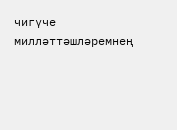чигүче милләттәшләремнең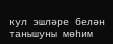кул эшләре белән танышуны мөһим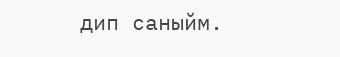дип саныйм.